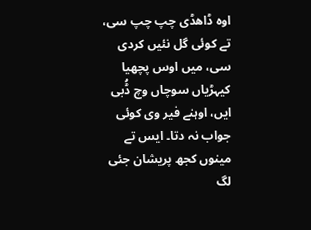اوہ ڈاھڈی چپ چپ سی، تے کوئی گل نئیں کردی سی، میں اوس پچھیا کیہڑیاں سوچاں وچ ڈُبی ایں، اوہنے فیر وی کوئی جواب نہ دتا۔ ایس تے مینوں کجھ پریشان جئی لگ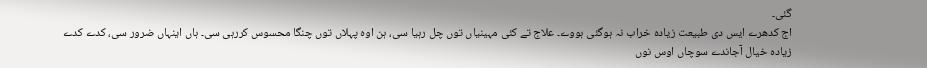گئی۔
اج کدھرے ایس دی طبیعت زیادہ خراب نہ ہوگئی ہووے۔ علاج تے کئی مہینیاں توں چل رہیا سی، ہن اوہ پہلاں توں چنگا محسوس کررہی سی۔ ہاں اینہاں ضرور سی، کدے کدے زیادہ خیال آجاندے سوچاں اوس نوں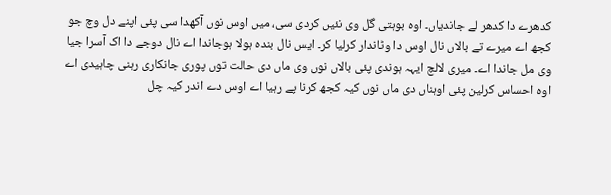کدھرے دا کدھر لے جاندیاں۔ اوہ بوہتی گل وی نئیں کردی سی، میں اوس نوں آکھدا سی پئی اپنے دل وچ جو کجھ اے میرے تے بالاں نال اوس دا وٹاندار کرلیا کر۔ ایس نال بندہ ہولا ہوجاندا اے نال دوجے دا اک آسرا جیا وی مل جاندا اے۔ میری لالچ ایہہ ہوندی پئی بالاں نوں وی ماں دی حالت توں پوری جانکاری رہنی چاہیدی اے اوہ احساس کرلین پئی اوہناں دی ماں نوں کیہ کجھ کرنا پے رہیا اے اوس دے اندر کیہ چل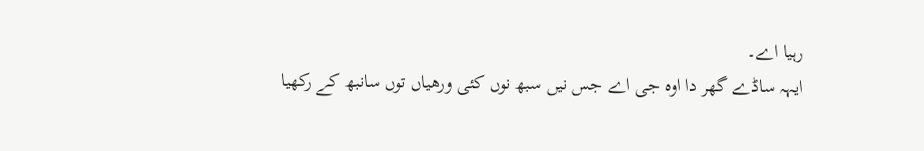رہیا اے۔
ایہہ ساڈے گھر دا اوہ جی اے جس نیں سبھ نوں کئی ورھیاں توں سانبھ کے رکھیا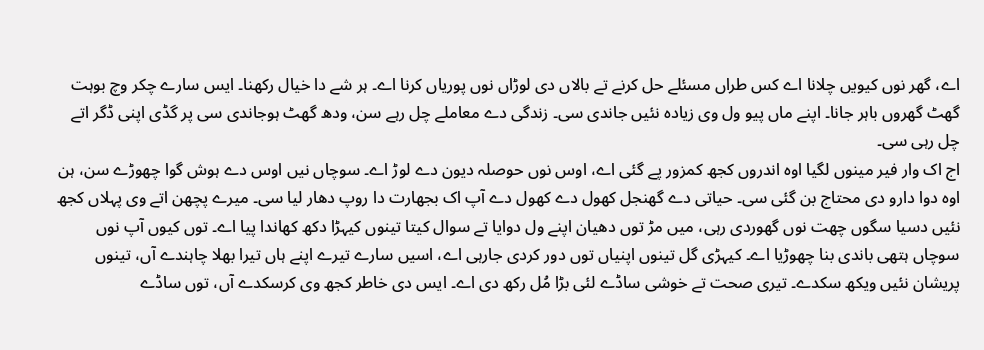اے، گھر نوں کیویں چلانا اے کس طراں مسئلے حل کرنے تے بالاں دی لوڑاں نوں پوریاں کرنا اے۔ ہر شے دا خیال رکھنا۔ ایس سارے چکر وچ بوہت گھٹ گھروں باہر جانا۔ اپنے ماں پیو ول وی زیادہ نئیں جاندی سی۔ زندگی دے معاملے چل رہے سن، ودھ گھٹ ہوجاندی سی پر گڈی اپنی ڈگر اتے چل رہی سی۔
اج اک وار فیر مینوں لگیا اوہ اندروں کجھ کمزور پے گئی اے، اوس نوں حوصلہ دیون دے لوڑ اے۔ سوچاں نیں اوس دے ہوش گوا چھوڑے سن، ہن اوہ دوا دارو دی محتاج بن گئی سی۔ حیاتی دے گھنجل کھول دے کھول دے آپ اک بجھارت دا روپ دھار لیا سی۔ میرے پچھن اتے وی پہلاں کجھ نئیں دسیا سگوں چھت نوں گھوردی رہی، میں مڑ توں دھیان اپنے ول دوایا تے سوال کیتا تینوں کیہڑا دکھ کھاندا پیا اے۔ توں کیوں آپ نوں سوچاں ہتھی باندی بنا چھوڑیا اے۔ کیہڑی گل تینوں اپنیاں توں دور کردی جارہی اے، اسیں سارے تیرے اپنے ہاں تیرا بھلا چاہندے آں، تینوں پریشان نئیں ویکھ سکدے۔ تیری صحت تے خوشی ساڈے لئی بڑا مُل رکھ دی اے۔ ایس دی خاطر کجھ وی کرسکدے آں، توں ساڈے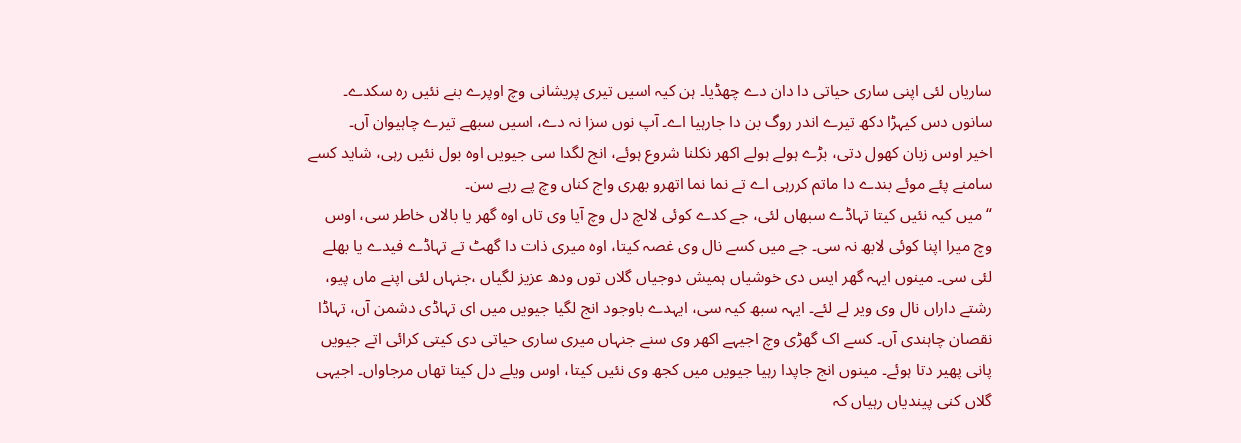ساریاں لئی اپنی ساری حیاتی دا دان دے چھڈیا۔ ہن کیہ اسیں تیری پریشانی وچ اوپرے بنے نئیں رہ سکدے۔ سانوں دس کیہڑا دکھ تیرے اندر روگ بن دا جارہیا اے۔ آپ نوں سزا نہ دے، اسیں سبھے تیرے چاہیوان آں۔
اخیر اوس زبان کھول دتی، بڑے ہولے ہولے اکھر نکلنا شروع ہوئے، انج لگدا سی جیویں اوہ بول نئیں رہی، شاید کسے سامنے پئے موئے بندے دا ماتم کررہی اے تے نما نما اتھرو بھری واج کناں وچ پے رہے سن۔
“میں کیہ نئیں کیتا تہاڈے سبھاں لئی، جے کدے کوئی لالچ دل وچ آیا وی تاں اوہ گھر یا بالاں خاطر سی، اوس وچ میرا اپنا کوئی لابھ نہ سی۔ جے میں کسے نال وی غصہ کیتا، اوہ میری ذات دا گھٹ تے تہاڈے فیدے یا بھلے لئی سی۔ مینوں ایہہ گھر ایس دی خوشیاں ہمیش دوجیاں گلاں توں ودھ عزیز لگیاں ،جنہاں لئی اپنے ماں پیو، رشتے داراں نال وی ویر لے لئے۔ ایہہ سبھ کیہ سی، ایہدے باوجود انج لگیا جیویں میں ای تہاڈی دشمن آں، تہاڈا نقصان چاہندی آں۔ کسے اک گھڑی وچ اجیہے اکھر وی سنے جنہاں میری ساری حیاتی دی کیتی کرائی اتے جیویں پانی پھیر دتا ہوئے۔ مینوں انج جاپدا رہیا جیویں میں کجھ وی نئیں کیتا، اوس ویلے دل کیتا تھاں مرجاواں۔ اجیہی گلاں کنی پیندیاں رہیاں کہ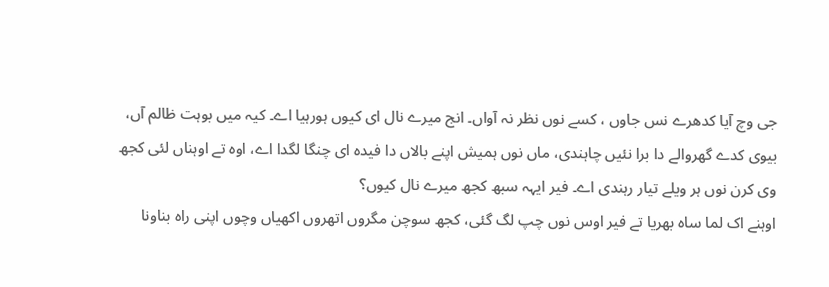جی وچ آیا کدھرے نس جاوں ، کسے نوں نظر نہ آواں۔ انج میرے نال ای کیوں ہورہیا اے۔ کیہ میں بوہت ظالم آں، بیوی کدے گھروالے دا برا نئیں چاہندی، ماں نوں ہمیش اپنے بالاں دا فیدہ ای چنگا لگدا اے، اوہ تے اوہناں لئی کجھ وی کرن نوں ہر ویلے تیار رہندی اے۔ فیر ایہہ سبھ کجھ میرے نال کیوں؟
اوہنے اک لما ساہ بھریا تے فیر اوس نوں چپ لگ گئی، کجھ سوچن مگروں اتھروں اکھیاں وچوں اپنی راہ بناونا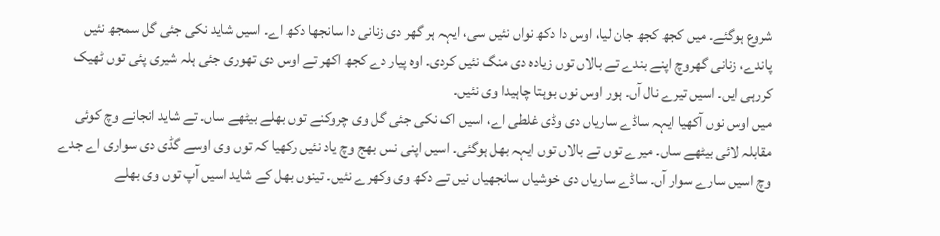شروع ہوگئے۔ میں کجھ کجھ جان لیا، اوس دا دکھ نواں نئیں سی، ایہہ ہر گھر دی زنانی دا سانجھا دکھ اے۔ اسیں شاید نکی جئی گل سمجھ نئیں پاندے، زنانی گھروچ اپنے بندے تے بالاں توں زیادہ دی منگ نئیں کردی۔ اوہ پیار دے کجھ اکھر تے اوس دی تھوری جئی ہلہ شیری پئی توں ٹھیک کررہی ایں۔ اسیں تیرے نال آں۔ ہور اوس نوں بوہتا چاہیدا وی نئیں۔
میں اوس نوں آکھیا ایہہ ساڈے ساریاں دی وڈی غلطی اے، اسیں اک نکی جئی گل وی چروکنے توں بھلے بیٹھے ساں۔ تے شاید انجانے وچ کوئی مقابلہ لائی بیٹھے ساں۔ میرے توں تے بالاں توں ایہہ بھل ہوگئی۔ اسیں اپنی نس بھج وچ یاد نئیں رکھیا کہ توں وی اوسے گڈی دی سواری اے جدے وچ اسیں سارے سوار آں۔ ساڈے ساریاں دی خوشیاں سانجھیاں نیں تے دکھ وی وکھرے نئیں۔ تینوں بھل کے شاید اسیں آپ توں وی بھلے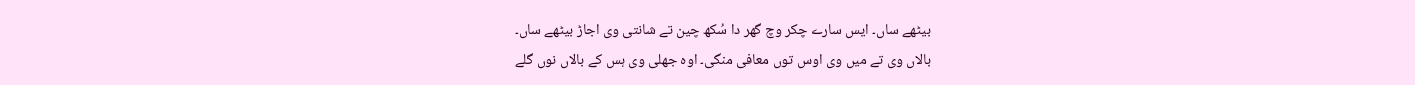بیٹھے ساں۔ ایس سارے چکر وچ گھر دا سُکھ چین تے شانتی وی اجاڑ بیٹھے ساں۔
بالاں وی تے میں وی اوس توں معافی منگی۔ اوہ جھلی وی ہس کے بالاں نوں گلے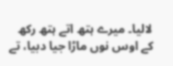لالیا۔ میرے ہتھ اتے ہتھ رکھ کے اوس نوں ماڑا جیا دبیا، تے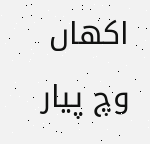اکھاں وچ پیار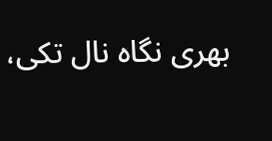بھری نگاہ نال تکی،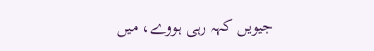جیویں کہہ رہی ہووے، میں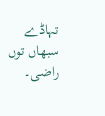تہاڈے سبھاں توں راضی۔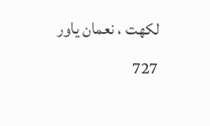لکھت ، نعمان یاور
727